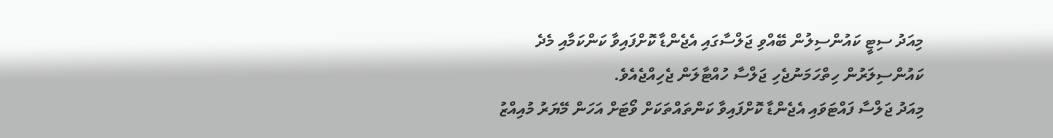މިއަދު ސިޓީ ކައުންސިލުން ބޭއްވި ޖަލްސާގައި އެޖެންޑާ ކޮށްފައިވާ ކަންކަމާއި މެދެ ކައުންސިލަރުން ހިތްހަމަނުޖެހި ޖަލްސާ ހުއްޓާލަން ޖެހިއްޖެއެވެ.
މިއަދު ޖަލްސާ ފައްޓަވައި އެޖެންޑާ ކޮށްފައިވާ ކަންތައްތަކަށް ވޯޓަށް އަހަން މޭޔަރު މުއިއްޒު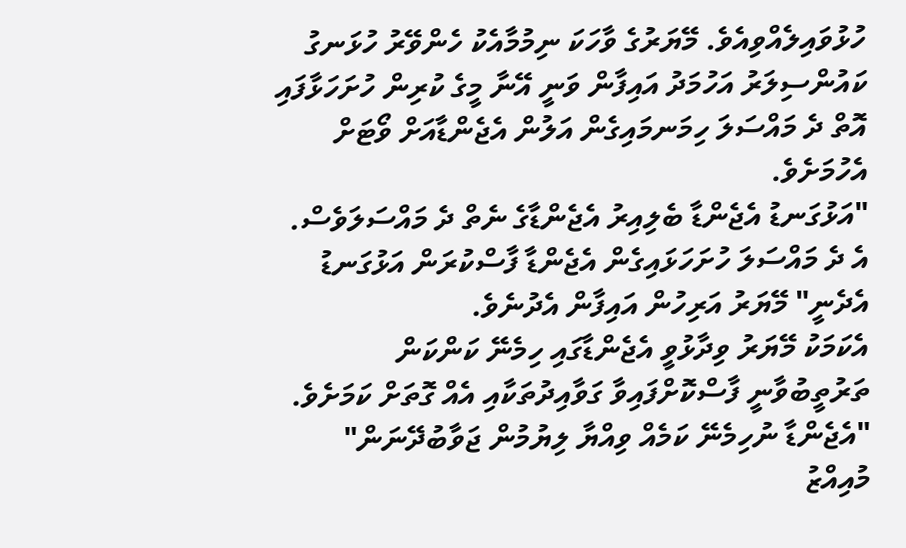ހުޅުވައިލެއްވިއެވެ. މޭޔަރުގެ ވާހަކަ ނިމުމާއެކު ހެންވޭރު ހުޅަނގު ކައުންސިލަރު އަހުމަދު އައިފާން ވަނީ އޭނާ މީގެ ކުރިން ހުށަހަޅާފައި އޮތް ދެ މައްސަލަ ހިމަނމައިގެން އަލުން އެޖެންޑާއަށް ވޯޓަށް އެހުމަށެވެ.
"އަޅުގަނޑު އެޖެންޑާ ބެލިއިރު އެޖެންޑާގެ ނެތް ދެ މައްސަލަވެސް. އެ ދެ މައްސަލަ ހުށަހަޅައިގެން އެޖެންޑާ ފާސްކުރަން އަޅުގަނޑު އެދެނީ" މޭޔަރު އަރިހުން އައިފާން އެދުނެވެ.
އެކަމަކު މޭޔަރު ވިދާޅުވީ އެޖެންޑާގައި ހިމެނޭ ކަންކަން ތަރުތީބުވާނީ ފާސްކޮށްފައިވާ ގަވާއިދުތަކާއި އެއް ގޮތަށް ކަމަށެވެ.
"އެޖެންޑާ ނުހިމެނޭ ކަމެއް ވިއްޔާ ލިޔުމުން ޖަވާބުދޭނަން" މުއިއްޒު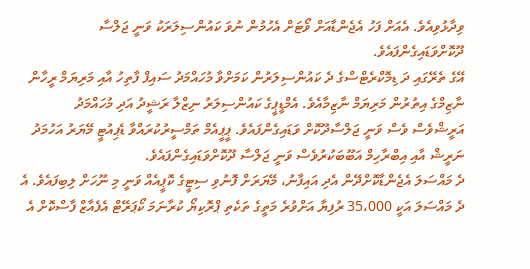ވިދާޅުވިއެވެ. އެއަށް ފަހު އެޖެންޑާއަށް ވޯޓަށް އެހުމުން ނުވަ ކައުންސިލަރަކު ވަނީ ޖަލްސާ ދޫކޮށްވަޑައިގެންފައެވެ.
އޭގެ ތެރޭގައި ދަ ޑިމޮކްރެޓްސްގެ ދެ ކައުންސިލަރުން ކަމަށްވާ މުހައްމަދު ސައިފް ފާތިހު އާއި މަރިޔަމް ރީހާން ނާޒިމްގެ އިތުރުން މަރިޔަމް ނާޒިމާއެވެ. އެމްޑީޕީގެ ކައުންސިލަރު ނިޒްލާ ރަޝީދު އަދި މުހައްމަދު އަރީޝްވެސް ވެސް ވަނީ ޖަލްސާދޫކޮށް ވަޑައިގެންފައެވެ. ޕީޕީއެމް ތަމްސީރުކުރައްވާ ޑެޕިއުޓީ މޭޔަރު އަހުމަދު ނަރީޝް އާއި އިބްރާހިމް އަބޫބަކުރުވެސް ވަނީ ޖަލްސާ ދޫކޮށްވަޑައިގެންފައެވެ.
ދެ މައްސަލަ އެޖެންޑާކޮށްދޭން އެދި އައިފާނު، މޭޔަރަށް ފޮނުވި ސިޓީގެ ކޮޕީއެއް ވަނީ މި ނޫހަށް ލިބިފައެވެ. އެ ދެ މައްސަލަ އަކީ 35،000 ރުފިޔާ އަށްވުރެ މަތީގެ ތަކެތި ޕްރޮކިޔޯ ކުރާނަމަ ކޯޕަރޭޓް އެފެއާޒް ފާސްކޮށް އެ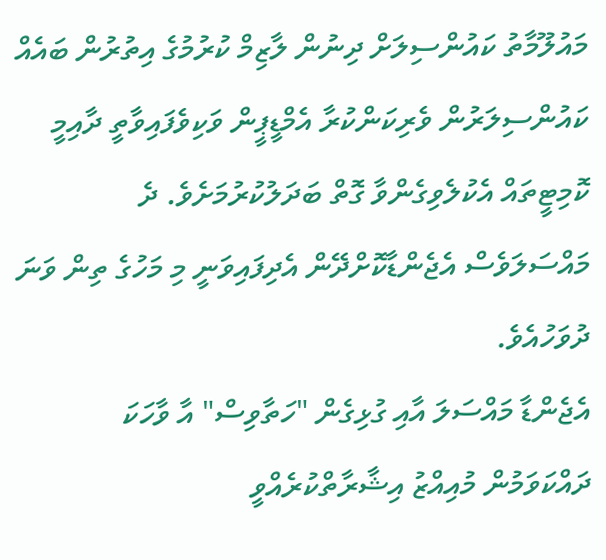މައުލޫމާތު ކައުންސިލަށް ދިނުން ލާޒިމް ކުރުމުގެ އިތުރުން ބައެއް ކައުންސިލަރުން ވެރިކަންކުރާ އެމްޑީޕީން ވަކިވެފައިވާތީ ދާއިމީ ކޮމިޓީތައް އެކުލެވިގެންވާ ގޮތް ބަދަލުކުރުމަށެވެ. ދެ މައްސަލަވެސް އެޖެންޑާކޮށްދޭން އެދިފައިވަނީ މި މަހުގެ ތިން ވަނަ ދުވަހުއެވެ.
އެޖެންޑާ މައްސަލަ އާއި ގުޅިގެން "ހަތާވިސް" އާ ވާހަކަ ދައްކަވަމުން މުއިއްޒު އިޝާރާތްކުރެއްވީ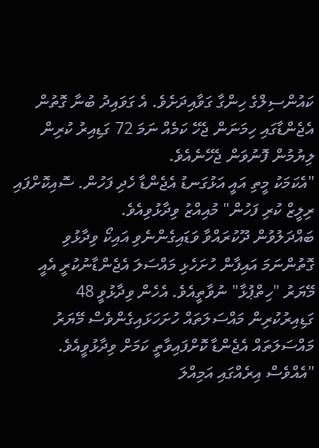ކައުންސިލްގެ ހިންގާ ގަވާއިދަށެވެ. އެ ގަވައިދު ބުނާ ގޮތުން އެޖެންޑާގައި ހިމަނަން ޖެހޭ ކަމެއް ނަމަ 72 ގަޑިއިރު ކުރިން ލިޔުމުން ފޮނުވަން ޖެހޭނެއެވެ.
"އެކަމަކު މީތި އައީ އަޅުގަނޑު އެޖެންޑާ ހެދި ފަހުން. ސޮއިކޮށްފައި ރިލީޒް ކުރި ފަހުން" މުއިއްޒު ވިދާޅުވިއެވެ.
ބައްދަލުވުން ދޫކުރައްވާ ވަޑައިގެންނެވި އައިކޯ ވިދާޅުވި ގޮތުންނަމަ އައިފާން ހުށަހެޅި މައްސަލަ އެޖެންޑާނުކުރީ އެއީ މޭޔަރު "ހިތްޕުޅާ" ނުވާތީއެވެ. އެހެން ވިދާޅުވީ 48 ގަޑިއިރުކުރިން މައްސަލަތައް ހުށަހަޅައިގެންވެސް މޭޔަރު މައްސަލަތައް އެޖެންޑާ ކޮށްފައިވާތީ ކަމަށް ވިދާޅުވީއެވެ.
"އެއްވެސް އިރެއްގައި އަމިއްލަ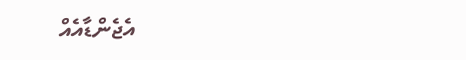އެޖެންޑާއެއް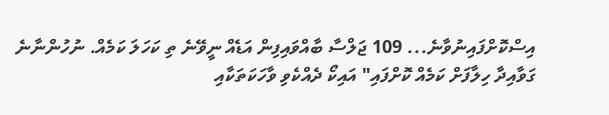އިސްކޮށްފައިނުވާނެ... 109 ޖަލްސާ ބާއްވައިފިން އަޑެއް ނީވޭނެ ތި ކަހަލަ ކަމެއް. ނުހުންނާނެ ގަވާއިދާ ހިލާފަށް ކަމެއް ކޮށްފައި" އައިކޯ ދެއްކެވި ވާހަކަތަކާއި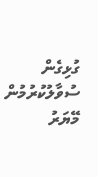ގުޅިގެން ސުވާލުކުރުމުން މޭޔަރު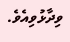ވިދާޅުވިއެވެ.